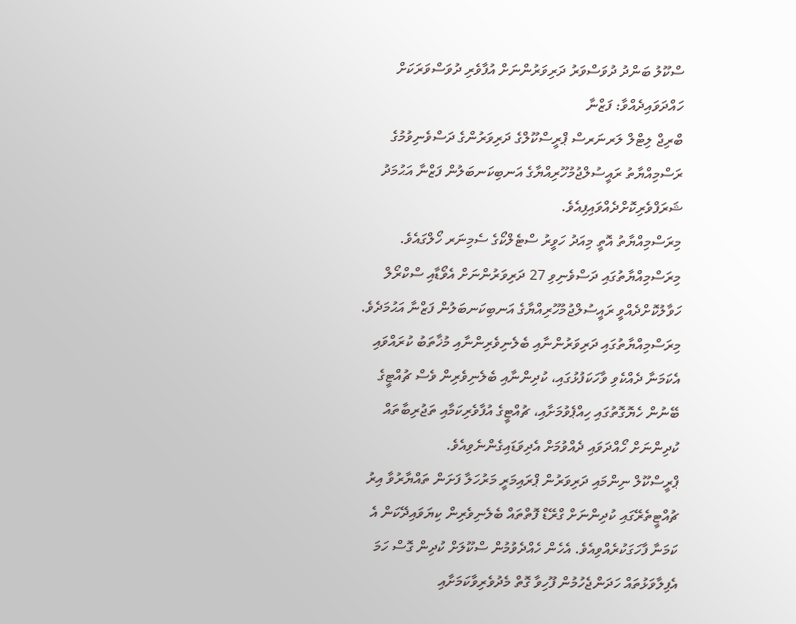ސްކޫލު ބަންދު ދުވަސްވަރު ދަރިވަރުންނަށް އުފާވެރި ދުވަސްވަރަކަށް ހައްދަވައިދެއްވާ: ފަޒްނާ
ބްރިޖް ލިޓްލް ލަރނަރސް ޕްރީސްކޫލްގެ ދަރިވަރުންގެ ދަސްވެނިވުމުގެ ރަސްމިއްޔާތު ރައީސުލްޖުމުހޫރިއްޔާގެ އަނބިކަނބަލުން ފަޒްނާ އަޙުމަދު ޝަރަފްވެރިކޮށްދެއްވައިފިއެވެ.
މިރަސްމިއްޔާތު އޮތީ މިއަދު ހަވީރު ސްޓެލްކޯގެ ސެމިނަރ ހޯލްގައެވެ.
މިރަސްމިއްޔާތުގައި ދަސްވެނިވި 27 ދަރިވަރުންނަށް އެވޯޑާއި ސްކްރޯލް ހަވާލުކޮށްދެއްވީ ރައީސުލްޖުމުހޫރިއްޔާގެ އަނބިކަނބަލުން ފަޒްނާ އަޙުމަދެވެ.
މިރަސްމިއްޔާތުގައި ދަރިވަރުންނާއި ބެލެނިވެރިންނާއި މުޚާތަބު ކުރައްވައި އެކަމަނާ ދެއްކެވި ވާހަކަފުޅުގައި، ކުދިންނާއި ބެލެނިވެރިން ވެސް ޗުއްޓީގެ ބޭނުން ހެޔޮގޮތުގައި ހިއްޕެވުމަށާއި، ޗުއްޓީގެ އުފާވެރިކަމާއި ތަޖުރިބާތައް ކުދިންނަށް ހޯއްދަވައި ދެއްވުމަށް އެދިވަޑައިގެންނެވިއެވެ.
ޕްރީސްކޫލް ނިންމައި ދަރިވަރުން ޕްރައިމަރީ މަރުހަލާ ފަށަން ތައްޔާރުވާ އިރު ޗުއްޓީތެރޭގައި ކުދިންނަށް ގްރޭޑް ފޮތްތައް ބެލެނިވެރިން ކިޔަވައިދޭކަން އެ ކަމަނާ ފާހަގަކުރެއްވިއެވެ. އެހެން ހެއްދެވުމުން ސްކޫލަށް ކުދިން ގޮސް ހަމަ އެފިލާވަޅުތައް ހަދަންޖެހުމުން ފޫހިވާ ގޮތް މެދުވެރިވާކަމަށާއި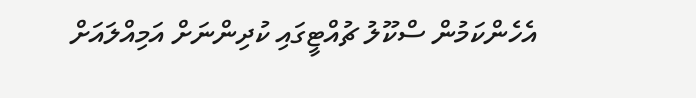އެހެންކަމުން ސްކޫލު ޗުއްޓީގައި ކުދިންނަށް އަމިއްލައަށް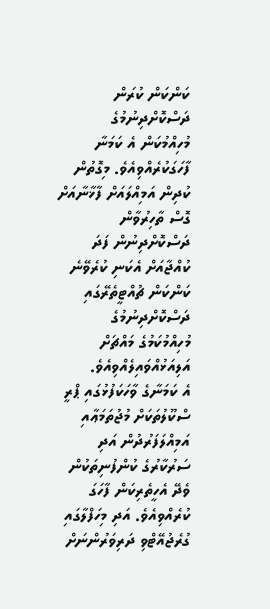ކަންކަން ކުރަން ދަސްކޮށްދިނުމުގެ މުހިއްމުކަން އެ ކަމަނާ ފާހަގަކުރެއްވިއެވެ. މިގޮތުން ކުދިން އަމިއްލައަށް ފާޚާނާއަށް ގޮސް ތާހިރުވާން ދަސްކޮށްދިނުން ފަދަ ކުއްޖާއަށް އެކަނި ކުރެވޭނެ ކަންކަން ޗުއްޓީތެރޭގައި ދަސްކޮށްދިނުމުގެ މުހިއްމުކަމުގެ މައްޗަށް އަލިއަޅުއްވައިލެއްވިއެވެ.
އެ ކަމަނާގެ ވާހަކަފުޅުގައި ޕްރީ ސްކޫލުތަކަށް މުޖުތަމަޢާއި އަމިއްލަފަރުދުން އަދި ސަރުކާރުގެ ކުންފުނިތަކުން ވެދޭ އެހީތެރިކަން ފާހަގަ ކުރެއްވިއެވެ. އަދި މިހަފްލާގައި ގުރެޖުއޭޓްވި ދަރިވަރުންނަށް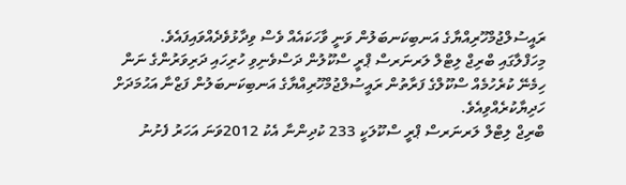ރައީސުލްޖުމްހޫރިއްޔާގެ އަނބިކަނބަލުން ވަނީ ވާހަކައެއް ވެސް ވިދާޅުވެދެއްވައިފައެވެ.
މިހަފްލާގައި ބްރިޖް ލިޓްލް ލަރނަރސް ޕްރީ ސްކޫލުން ދަސްވެނިވި ހުރިހައި ދަރިވަރުންގެ ނަން ހިމެނޭ ކުރެހުމެއް ސްކޫލްގެ ފަރާތުން ރައީސުލްޖުމްހޫރިއްޔާގެ އަނބިކަނބަލުން ފަޒްނާ އަޙުމަދަށް ހަދިޔާކުރެއްވިއެވެ.
ބްރިޖް ލިޓްލް ލަރނަރސް ޕްރީ ސްކޫލަކީ 233 ކުދިންނާ އެކު 2012ވަނަ އަހަރު ފެށުނު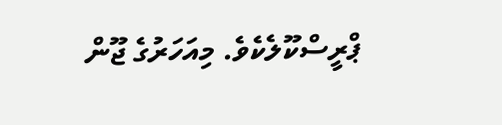ޕްރީސްކޫލެކެވެ. މިއަހަރުގެ ޖޫން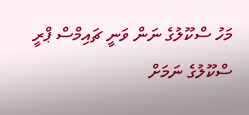މަހު ސްކޫލުގެ ނަން ވަނީ ޗައިމްސް ޕްރީ ސްކޫލުގެ ނަމަށް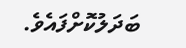ބަދަލުކޮށްފައެވެ.